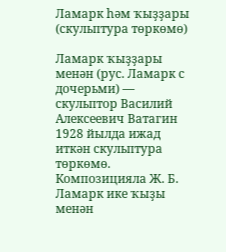Ламарк һәм ҡыҙҙары (скульптура төркөмө)

Ламарк ҡыҙҙары менән (рус. Ламарк с дочерьми) — скульптор Василий Алексеевич Ватагин 1928 йылда ижад иткән скульптура төркөмө. Композицияла Ж. Б. Ламарк ике ҡыҙы менән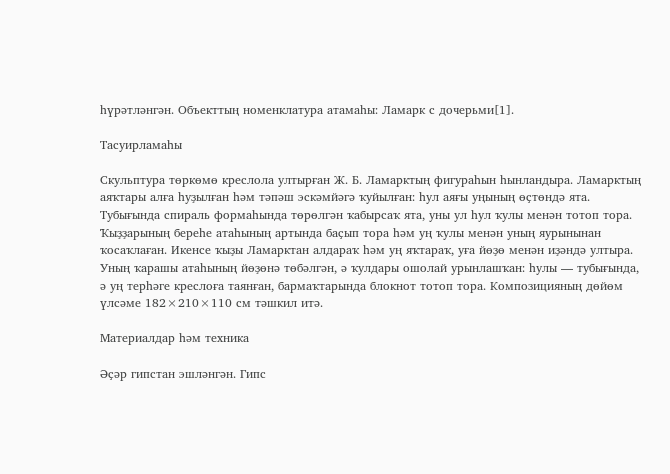һүрәтләнгән. Объекттың номенклатура атамаһы: Ламарк с дочерьми[1].

Тасуирламаһы

Скульптура төркөмө креслола ултырған Ж. Б. Ламарктың фигураһын һынландыра. Ламарктың аяҡтары алға һуҙылған һәм тәпәш эскәмйәгә ҡуйылған: һул аяғы уңының өҫтөндә ята. Тубығында спираль формаһында төрөлгән ҡабырсаҡ ята, уны ул һул ҡулы менән тотоп тора. Ҡыҙҙарының береһе атаһының артында баҫып тора һәм уң ҡулы менән уның яурынынан ҡосаҡлаған. Икенсе ҡыҙы Ламарктан алдараҡ һәм уң яҡтараҡ, уға йөҙө менән иҙәндә ултыра. Уның ҡарашы атаһының йөҙөнә төбәлгән, ә ҡулдары ошолай урынлашҡан: һулы — тубығында, ә уң терһәге креслоға таянған, бармаҡтарында блокнот тотоп тора. Композицияның дөйөм үлсәме 182×210×110 см тәшкил итә.

Материалдар һәм техника

Әҫәр гипстан эшләнгән. Гипс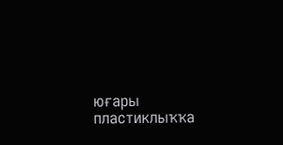юғары пластиклыҡҡа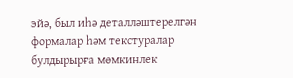эйә, был иһә деталләштерелгән формалар һәм текстуралар булдырырға мөмкинлек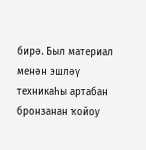бирә. Был материал менән эшләү техникаһы артабан бронзанан ҡойоу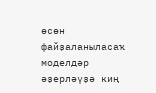өсөн файҙаланыласаҡ моделдәр әҙерләүҙә киң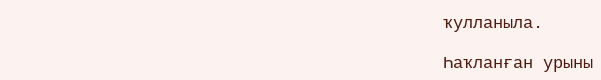ҡулланыла.

Һаҡланған урыны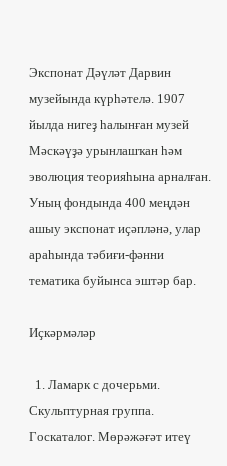Экспонат Дәүләт Дарвин музейында күрһәтелә. 1907 йылда нигеҙ һалынған музей Мәскәүҙә урынлашҡан һәм эволюция теорияһына арналған. Уның фондында 400 меңдән ашыу экспонат иҫәпләнә, улар араһында тәбиғи-фәнни тематика буйынса эштәр бар.

Иҫкәрмәләр

  1. Ламарк с дочерьми. Скульптурная группа. Госкаталог. Мөрәжәғәт итеү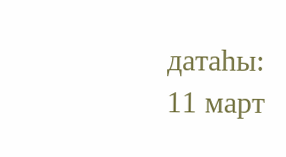датаһы: 11 март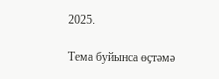2025.

Тема буйынса өҫтәмә